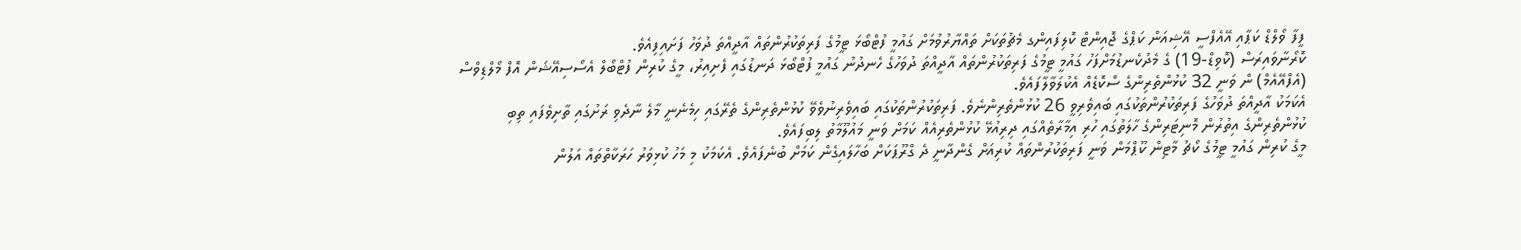ފީފާ ވޯލްޑް ކަޕާއި އޭއެފްސީ އޭޝިއަން ކަޕްގެ ޖޮއިންޓް ކޮލިފައިންގ މެޗުތަކަށް ތައްޔާރުވުމަށް ގައުމީ ފުޓްބޯޅަ ޓީމުގެ ފަރިތަކުރުންތައް އާދީއްތަ ދުވަހު ފަށައިފިއެވެ.
ކޮރޯނާވައިރަސް (ކޮވިޑް-19) ގެ މެދުކެނޑުމަށްފަހު ގައުމީ ޓީމުގެ ފަރިތަކުރުންތައް އާދީއްތަ ދުވަހުގެ ހެނދުނު ގައުމީ ފުޓްބޯޅަ ދަނޑުގައި ފެށިއިރު، މީގެ ކުރިން ފުޓްބޯލް އެސޯސިއޭޝަން އޮފް މޯލްޑިވްސް (އެފްއޭއެމް) ން ވަނީ 32 ކުޅުންތެރިންގެ ސްކޮޑެއް އެކުލަވާލާފައެވެ.
އެކަމަކު އާދީއްތަ ދުވަހުގެ ފަރިތަކުރުންތަކުގައި ބައިވެރިވީ 26 ކުޅުންތެރިންނެވެ. ފަރިތަކުރުންތަކުގައި ބައިވެރިނުވެވޭ ކުޅުންތެރިންގެ ތެރޭގައި ހިމެނެނީ މާލެ ނާދެވި ރަށުގައި ތާށިވެފައި ތިބި ކުޅުންތެރިންގެ އިތުރުން މޮނިޓަރިންގެ ހާލަތުގައި ހުރި އިމާރާތެއްގައި ދިރިއުޅޭ ކުޅުންތެރިއެއް ކަމަށް ވަނީ މައުލޫމާތު ލިބިފައެވެ.
މީގެ ކުރިން ގައުމީ ޓީމުގެ ކޯޗު މާޓިން ކޫޕްމަން ވަނީ ފަރިތަކުރުންތައް ކުރިއަށް ގެންދާނީ ދެ ގްރޫޕަކަށް ބަހާލައިގެން ކަމަށް ބުނެފައެވެ. އެކަމަކު މި މަހު ކުޅިވަރު ހަރަކާތްތައް އަލުން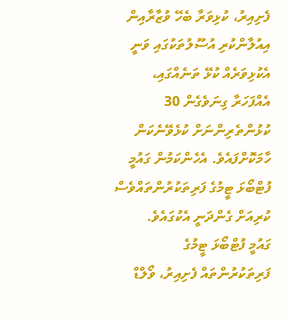ފެށިއިރު، ކުޅިވަރާ ބެހޭ ވުޒާރާއިން އިއުލާންކުރި އުސޫލުތަކުގައި ވަނީ އެކުޅިވަރެއް ކުޅޭ ތަނެއްގައި، އެއްފަހަރާ ގިނަވެގެން 30 ކުޅުންތެރިންނަށް ކުޅެވޭނެކަން ހާމަކޮށްފައެވެ. އެހެންކަމުން ގައުމީ ފުޓްބޯޅަ ޓީމުގެ ފަރިތަކުރުންތައްވެސް ކުރިއަށް ގެންދަނީ އެކުގައެވެ.
ގައުމީ ފުޓްބޯޅަ ޓީމުގެ ފަރިތަކުރުންތައް ފެށިއިރު، ވޯލްޑް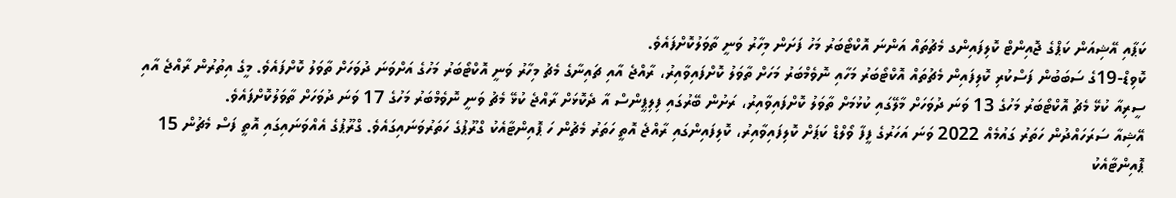ކަޕާއި އޭޝިއަން ކަޕްގެ ޖޮއިންޓް ކޮލިފައިންގ މެޗުތައް އަންނަ އޮކްޓޯބަރު މަހު ފަށަން މިހާރު ވަނީ ތާވަލުކޮށްފައެވެ.
ކޮވިޑް-19ގެ ސަބަބުން ފަސްކުރި ކޮލިފައިން މެޗުތައް އޮކްޓޯބަރު މަހާއި ނޮވެމްބަރު މަހަށް ތާވަލު ކޮށްފައިވާއިރު، ރާއްޖެ އާއި ޗައިނާގެ މެޗު މިހާރު ވަނީ އޮކްޓޯބަރު މަހުގެ އަށްވަނަ ދުވަހަށް ތާވަލު ކޮށްފައެވެ. މީގެ އިތުރުން ރާއްޖެ އާއި ސީރިއާ ކުޅޭ މެޗު އޮކްޓޯބަރު މަހުގެ 13 ވަނަ ދުވަހަށް މާލޭގައި ކުޅުމަށް ތާވަލު ކޮށްފައިވާއިރު، ރަށުން ބޭރުގައި ފިލިޕީންސް އާ ދެކޮޅަށް ރާއްޖެ ކުޅޭ މެޗު ވަނީ ނޮވެމްބަރު މަހުގެ 17 ވަނަ ދުވަހަށް ތާވަލުކޮށްފައެވެ.
އޭޝިއާ ސަރަހައްދުން ހަތަރު ގައުމެއް 2022 ވަނަ އަހަރުގެ ފީފާ ވޯލްޑް ކަޕަށް ކޮލިފައިވާއިރު، ކޮލިފައިންގައި ރާއްޖެ އޮތީ ހަތަރު މެޗުން ހަ ޕޮއިންޓާއެކު ގްރޫޕުގެ ހަތަރުވަނައިގައެވެ. ގްރޫޕުގެ އެއްވަނައިގައި އޮތީ ފަސް މެޗުން 15 ޕޮއިންޓާއެކު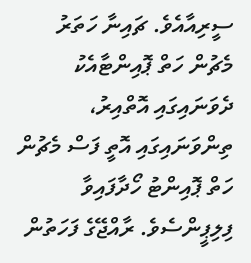ސީރިއާއެވެ. ޗައިނާ ހަތަރު މެޗުން ހަތް ޕޮއިންޓާއެކު ދެވަނައިގައި އޮތްއިރު، ތިންވަނައިގައި އޮތީ ފަސް މެޗުން ހަތް ޕޮއިންޓު ހޯދާފައިވާ ފިލިޕީންސެވެ. ރާއްޖޭގެ ފަހަތުން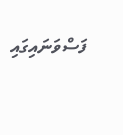ފަސްވަނައިގައި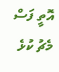އޮތީ ފަސް މެޗު ކުޅެ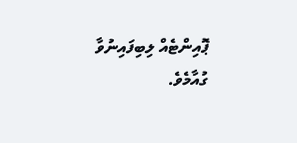ޕޮއިންޓެއް ލިބިފައިނުވާ ގުއާމެވެ.